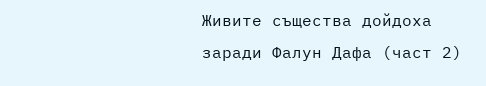Живите същества дойдоха заради Фалун Дафа (част 2)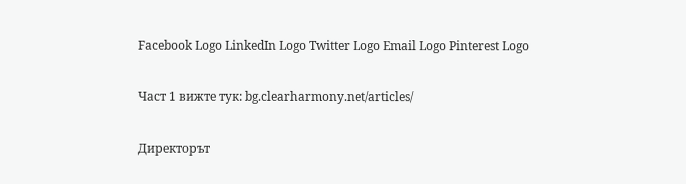Facebook Logo LinkedIn Logo Twitter Logo Email Logo Pinterest Logo

Част 1 вижте тук: bg.clearharmony.net/articles/

Директорът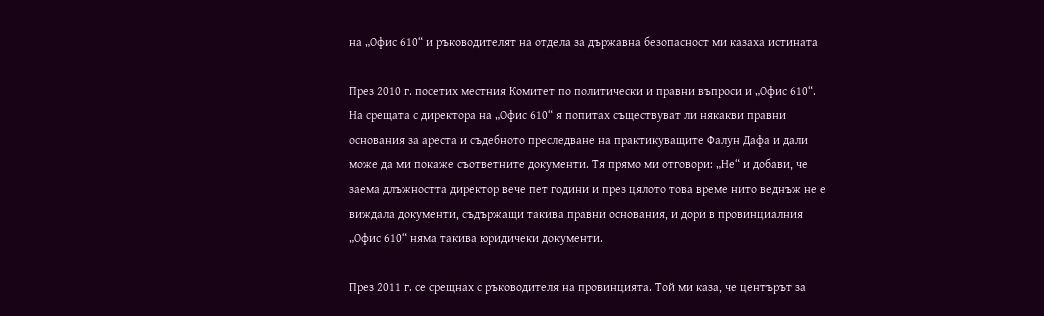на „Офис 610“ и ръководителят на отдела за държавна безопасност ми казаха истината

През 2010 г. посетих местния Комитет по политически и правни въпроси и „Офис 610“. На срещата с директора на „Офис 610“ я попитах съществуват ли някакви правни основания за ареста и съдебното преследване на практикуващите Фалун Дафа и дали може да ми покаже съответните документи. Тя прямо ми отговори: „Не“ и добави, че заема длъжността директор вече пет години и през цялото това време нито веднъж не е виждала документи, съдържащи такива правни основания, и дори в провинциалния „Офис 610“ няма такива юридичеки документи.

През 2011 г. се срещнах с ръководителя на провинцията. Той ми каза, че центърът за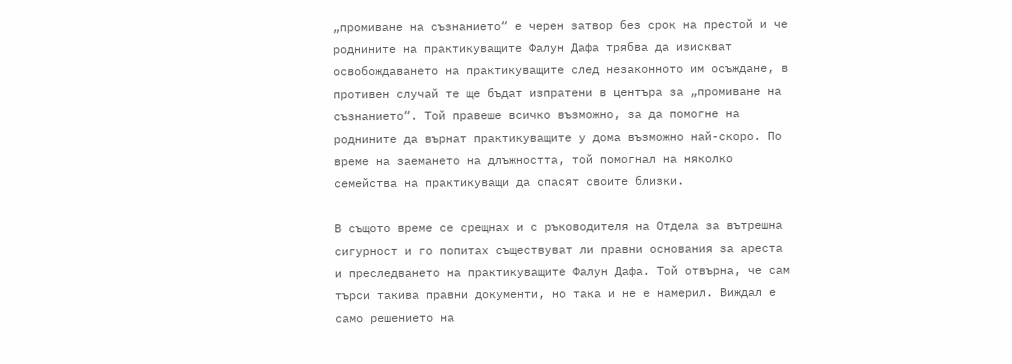„промиване на съзнанието“ е черен затвор без срок на престой и че роднините на практикуващите Фалун Дафа трябва да изискват освобождаването на практикуващите след незаконното им осъждане, в противен случай те ще бъдат изпратени в центъра за „промиване на съзнанието“. Той правеше всичко възможно, за да помогне на роднините да върнат практикуващите у дома възможно най-скоро. По време на заемането на длъжността, той помогнал на няколко семейства на практикуващи да спасят своите близки.

В същото време се срещнах и с ръководителя на Отдела за вътрешна сигурност и го попитах съществуват ли правни основания за ареста и преследването на практикуващите Фалун Дафа. Той отвърна, че сам търси такива правни документи, но така и не е намерил. Виждал е само решението на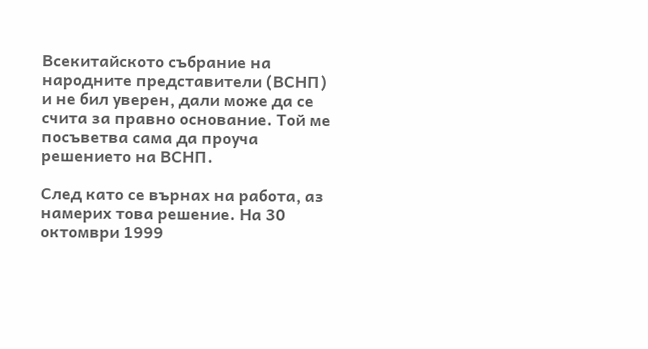Всекитайското събрание на народните представители (ВСНП) и не бил уверен, дали може да се счита за правно основание. Той ме посъветва сама да проуча решението на ВСНП.

След като се върнах на работа, аз намерих това решение. На 30 октомври 1999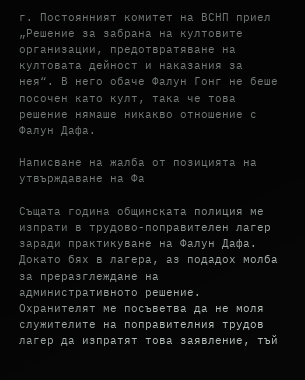г. Постоянният комитет на ВСНП приел „Решение за забрана на култовите организации, предотвратяване на култовата дейност и наказания за нея“. В него обаче Фалун Гонг не беше посочен като култ, така че това решение нямаше никакво отношение с Фалун Дафа.

Написване на жалба от позицията на утвърждаване на Фа

Същата година общинската полиция ме изпрати в трудово-поправителен лагер заради практикуване на Фалун Дафа. Докато бях в лагера, аз подадох молба за преразглеждане на административното решение. Охранителят ме посъветва да не моля служителите на поправителния трудов лагер да изпратят това заявление, тъй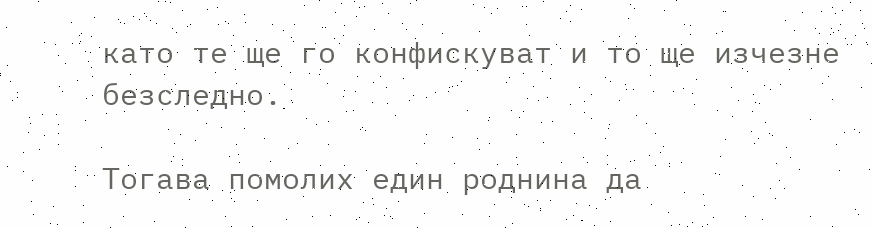като те ще го конфискуват и то ще изчезне безследно.

Тогава помолих един роднина да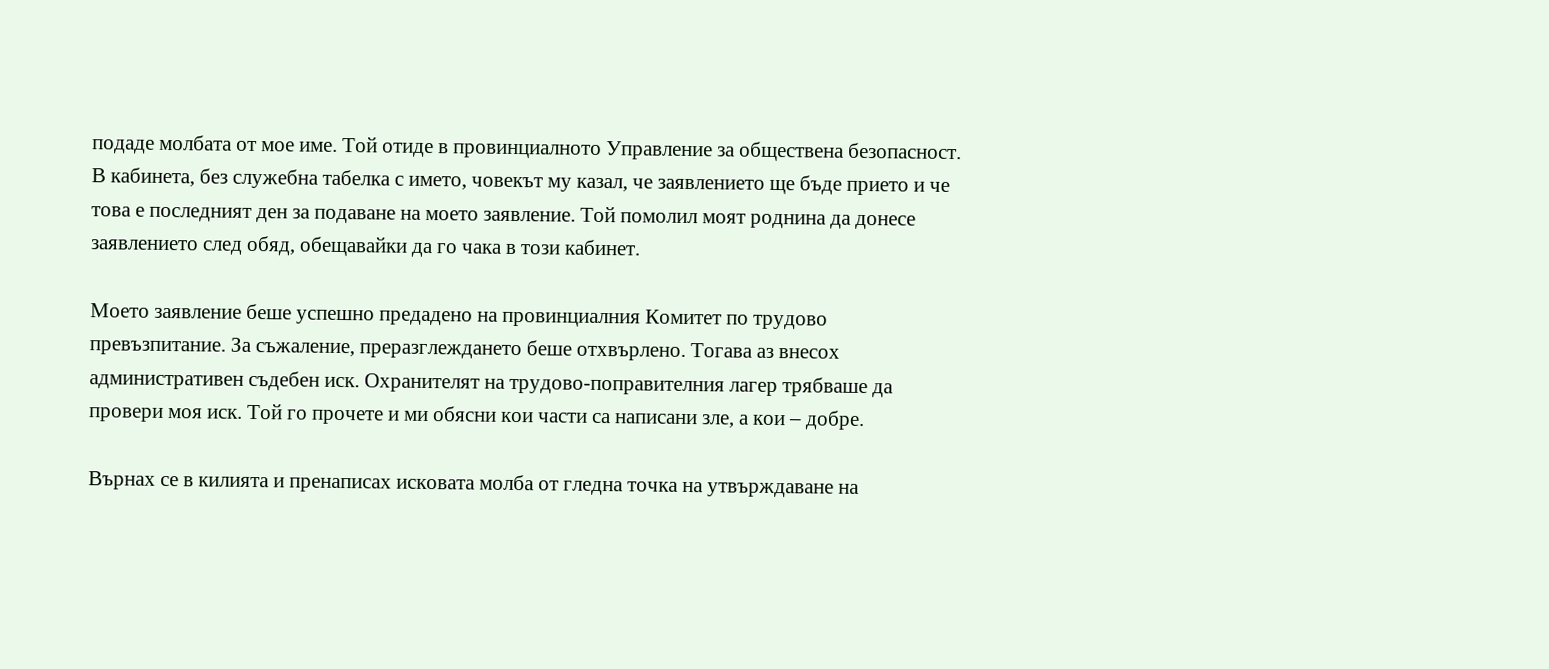подаде молбата от мое име. Той отиде в провинциалното Управление за обществена безопасност. В кабинета, без служебна табелка с името, човекът му казал, че заявлението ще бъде прието и че това е последният ден за подаване на моето заявление. Той помолил моят роднина да донесе заявлението след обяд, обещавайки да го чака в този кабинет.

Моето заявление беше успешно предадено на провинциалния Комитет по трудово превъзпитание. За съжаление, преразглеждането беше отхвърлено. Тогава аз внесох административен съдебен иск. Охранителят на трудово-поправителния лагер трябваше да провери моя иск. Той го прочете и ми обясни кои части са написани зле, а кои – добре.

Върнах се в килията и пренаписах исковата молба от гледна точка на утвърждаване на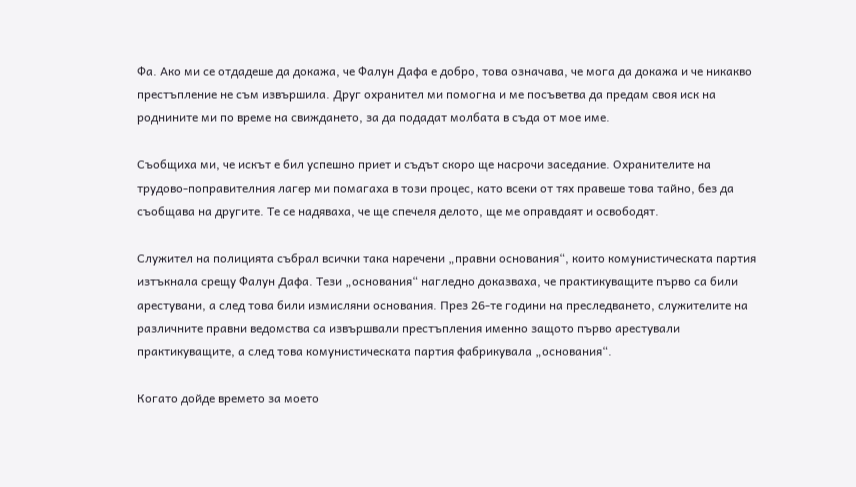Фа. Ако ми се отдадеше да докажа, че Фалун Дафа е добро, това означава, че мога да докажа и че никакво престъпление не съм извършила. Друг охранител ми помогна и ме посъветва да предам своя иск на роднините ми по време на свиждането, за да подадат молбата в съда от мое име.

Съобщиха ми, че искът е бил успешно приет и съдът скоро ще насрочи заседание. Охранителите на трудово-поправителния лагер ми помагаха в този процес, като всеки от тях правеше това тайно, без да съобщава на другите. Те се надяваха, че ще спечеля делото, ще ме оправдаят и освободят.

Служител на полицията събрал всички така наречени „правни основания“, които комунистическата партия изтъкнала срещу Фалун Дафа. Тези „основания“ нагледно доказваха, че практикуващите първо са били арестувани, а след това били измисляни основания. През 26-те години на преследването, служителите на различните правни ведомства са извършвали престъпления именно защото първо арестували практикуващите, а след това комунистическата партия фабрикувала „основания“.

Когато дойде времето за моето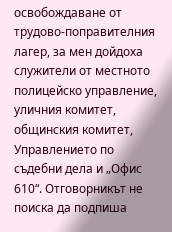освобождаване от трудово-поправителния лагер, за мен дойдоха служители от местното полицейско управление, уличния комитет, общинския комитет, Управлението по съдебни дела и „Офис 610“. Отговорникът не поиска да подпиша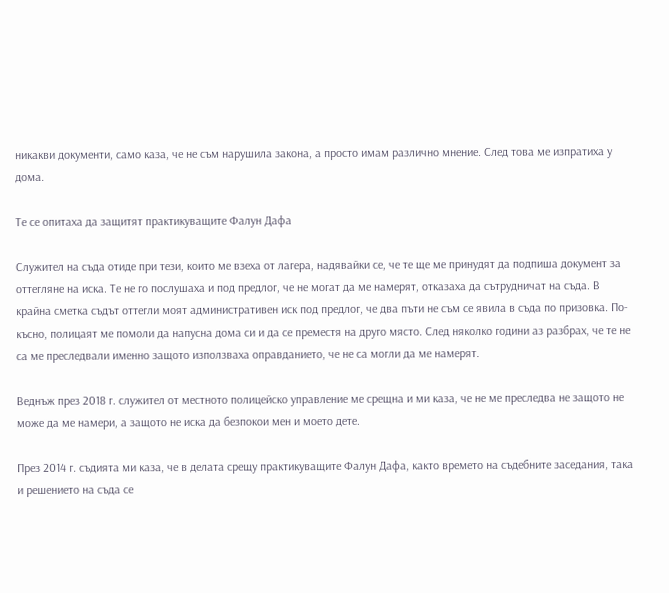никакви документи, само каза, че не съм нарушила закона, а просто имам различно мнение. След това ме изпратиха у дома.

Те се опитаха да защитят практикуващите Фалун Дафа

Служител на съда отиде при тези, които ме взеха от лагера, надявайки се, че те ще ме принудят да подпиша документ за оттегляне на иска. Те не го послушаха и под предлог, че не могат да ме намерят, отказаха да сътрудничат на съда. В крайна сметка съдът оттегли моят административен иск под предлог, че два пъти не съм се явила в съда по призовка. По-късно, полицаят ме помоли да напусна дома си и да се преместя на друго място. След няколко години аз разбрах, че те не са ме преследвали именно защото използваха оправданието, че не са могли да ме намерят.

Веднъж през 2018 г. служител от местното полицейско управление ме срещна и ми каза, че не ме преследва не защото не може да ме намери, а защото не иска да безпокои мен и моето дете.

През 2014 г. съдията ми каза, че в делата срещу практикуващите Фалун Дафа, както времето на съдебните заседания, така и решението на съда се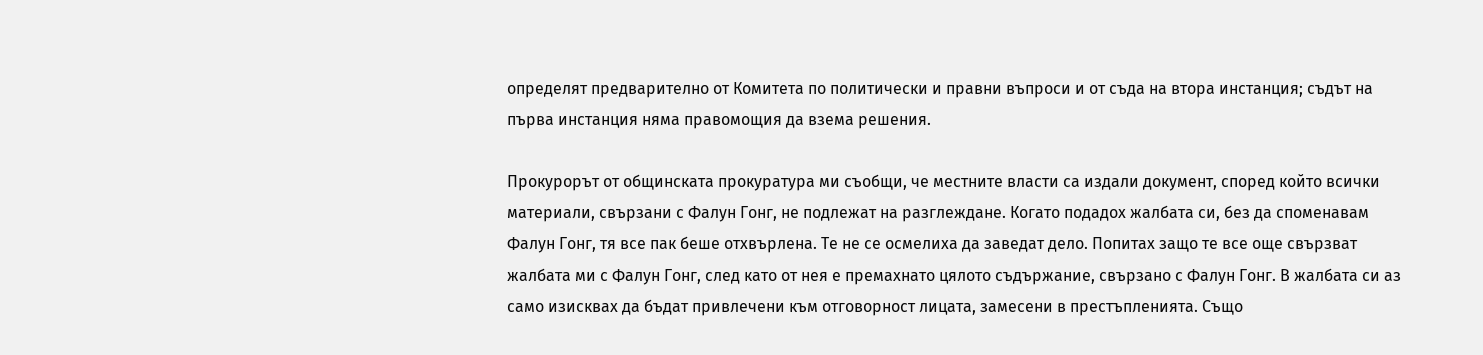определят предварително от Комитета по политически и правни въпроси и от съда на втора инстанция; съдът на първа инстанция няма правомощия да взема решения.

Прокурорът от общинската прокуратура ми съобщи, че местните власти са издали документ, според който всички материали, свързани с Фалун Гонг, не подлежат на разглеждане. Когато подадох жалбата си, без да споменавам Фалун Гонг, тя все пак беше отхвърлена. Те не се осмелиха да заведат дело. Попитах защо те все още свързват жалбата ми с Фалун Гонг, след като от нея е премахнато цялото съдържание, свързано с Фалун Гонг. В жалбата си аз само изисквах да бъдат привлечени към отговорност лицата, замесени в престъпленията. Също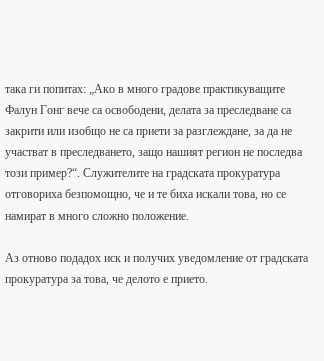така ги попитах: „Ако в много градове практикуващите Фалун Гонг вече са освободени, делата за преследване са закрити или изобщо не са приети за разглеждане, за да не участват в преследването, защо нашият регион не последва този пример?“. Служителите на градската прокуратура отговориха безпомощно, че и те биха искали това, но се намират в много сложно положение.

Аз отново подадох иск и получих уведомление от градската прокуратура за това, че делото е прието.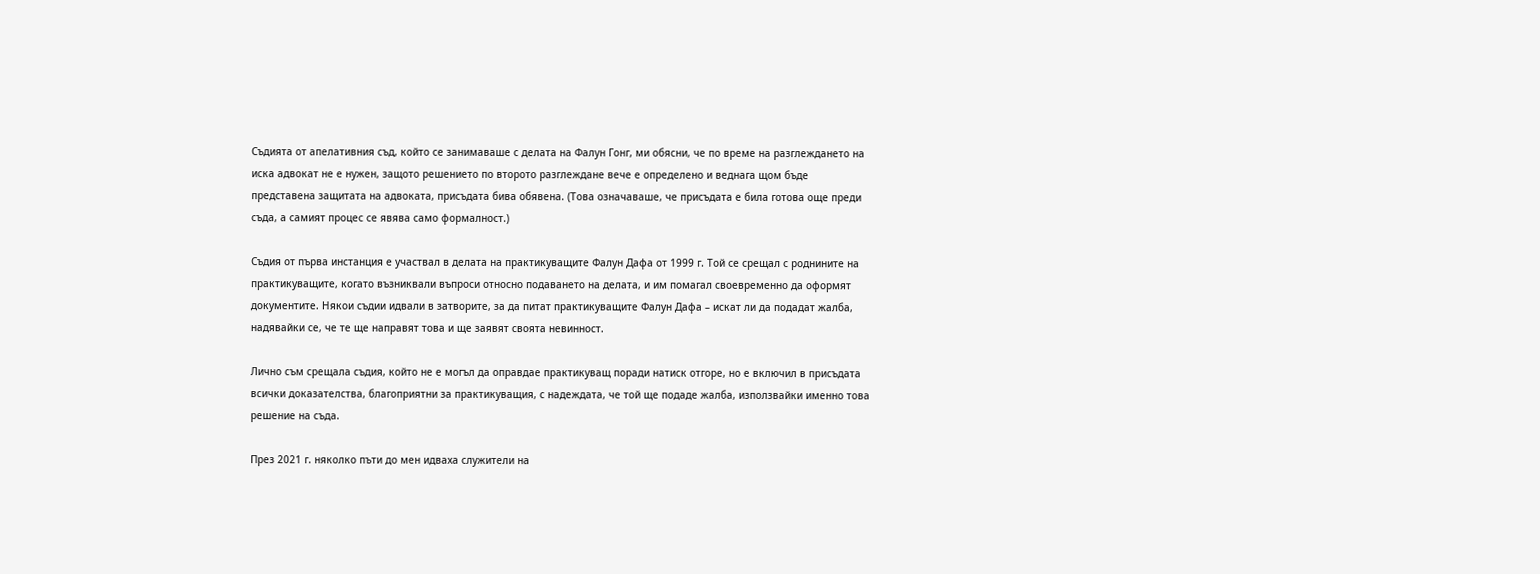Съдията от апелативния съд, който се занимаваше с делата на Фалун Гонг, ми обясни, че по време на разглеждането на иска адвокат не е нужен, защото решението по второто разглеждане вече е определено и веднага щом бъде представена защитата на адвоката, присъдата бива обявена. (Това означаваше, че присъдата е била готова още преди съда, а самият процес се явява само формалност.)

Съдия от първа инстанция е участвал в делата на практикуващите Фалун Дафа от 1999 г. Той се срещал с роднините на практикуващите, когато възниквали въпроси относно подаването на делата, и им помагал своевременно да оформят документите. Някои съдии идвали в затворите, за да питат практикуващите Фалун Дафа – искат ли да подадат жалба, надявайки се, че те ще направят това и ще заявят своята невинност.

Лично съм срещала съдия, който не е могъл да оправдае практикуващ поради натиск отгоре, но е включил в присъдата всички доказателства, благоприятни за практикуващия, с надеждата, че той ще подаде жалба, използвайки именно това решение на съда.

През 2021 г. няколко пъти до мен идваха служители на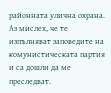районната улична охрана. Аз мислех, че те изпълняват заповедите на комунистическата партия и са дошли да ме преследват.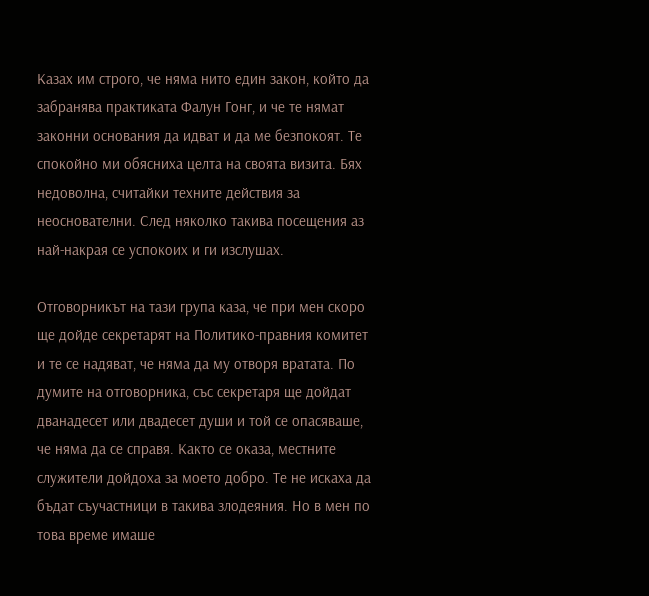Казах им строго, че няма нито един закон, който да забранява практиката Фалун Гонг, и че те нямат законни основания да идват и да ме безпокоят. Те спокойно ми обясниха целта на своята визита. Бях недоволна, считайки техните действия за неоснователни. След няколко такива посещения аз най-накрая се успокоих и ги изслушах.

Отговорникът на тази група каза, че при мен скоро ще дойде секретарят на Политико-правния комитет и те се надяват, че няма да му отворя вратата. По думите на отговорника, със секретаря ще дойдат дванадесет или двадесет души и той се опасяваше, че няма да се справя. Както се оказа, местните служители дойдоха за моето добро. Те не искаха да бъдат съучастници в такива злодеяния. Но в мен по това време имаше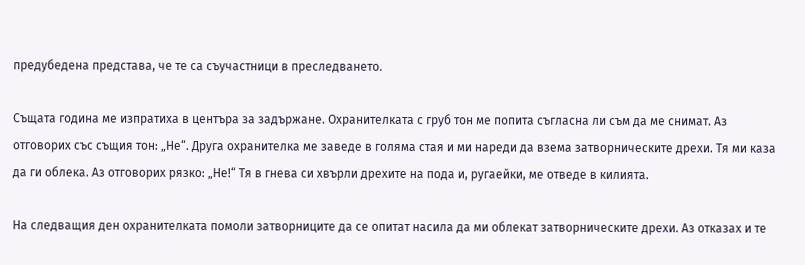предубедена представа, че те са съучастници в преследването.

Същата година ме изпратиха в центъра за задържане. Охранителката с груб тон ме попита съгласна ли съм да ме снимат. Аз отговорих със същия тон: „Не“. Друга охранителка ме заведе в голяма стая и ми нареди да взема затворническите дрехи. Тя ми каза да ги облека. Аз отговорих рязко: „Не!“ Тя в гнева си хвърли дрехите на пода и, ругаейки, ме отведе в килията.

На следващия ден охранителката помоли затворниците да се опитат насила да ми облекат затворническите дрехи. Аз отказах и те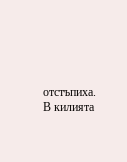отстъпиха. В килията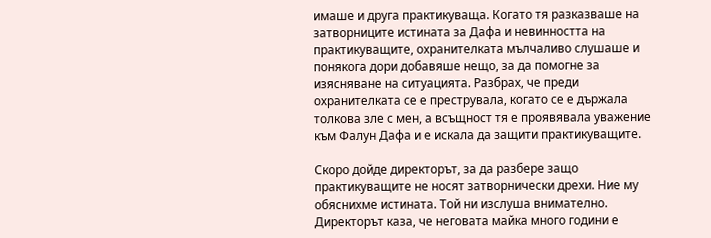имаше и друга практикуваща. Когато тя разказваше на затворниците истината за Дафа и невинността на практикуващите, охранителката мълчаливо слушаше и понякога дори добавяше нещо, за да помогне за изясняване на ситуацията. Разбрах, че преди охранителката се е преструвала, когато се е държала толкова зле с мен, а всъщност тя е проявявала уважение към Фалун Дафа и е искала да защити практикуващите.

Скоро дойде директорът, за да разбере защо практикуващите не носят затворнически дрехи. Ние му обяснихме истината. Той ни изслуша внимателно. Директорът каза, че неговата майка много години е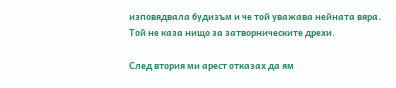изповядвала будизъм и че той уважава нейната вяра. Той не каза нищо за затворническите дрехи.

След втория ми арест отказах да ям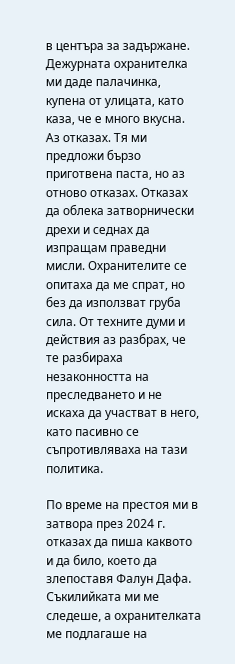в центъра за задържане. Дежурната охранителка ми даде палачинка, купена от улицата, като каза, че е много вкусна. Аз отказах. Тя ми предложи бързо приготвена паста, но аз отново отказах. Отказах да облека затворнически дрехи и седнах да изпращам праведни мисли. Охранителите се опитаха да ме спрат, но без да използват груба сила. От техните думи и действия аз разбрах, че те разбираха незаконността на преследването и не искаха да участват в него, като пасивно се съпротивляваха на тази политика.

По време на престоя ми в затвора през 2024 г. отказах да пиша каквото и да било, което да злепоставя Фалун Дафа. Съкилийката ми ме следеше, а охранителката ме подлагаше на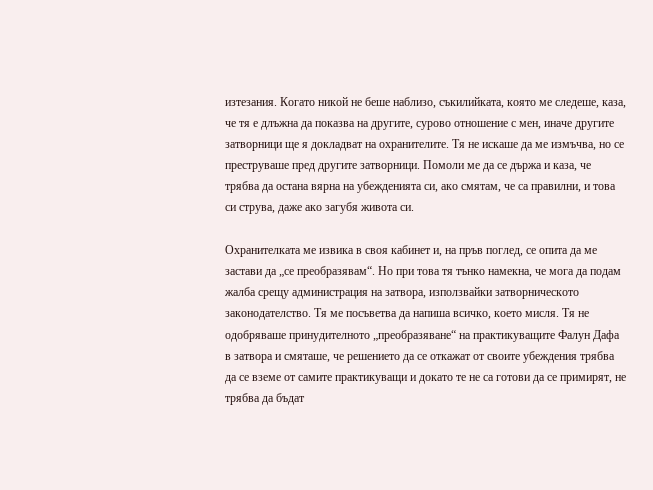изтезания. Когато никой не беше наблизо, съкилийката, която ме следеше, каза, че тя е длъжна да показва на другите, сурово отношение с мен, иначе другите затворници ще я докладват на охранителите. Тя не искаше да ме измъчва, но се преструваше пред другите затворници. Помоли ме да се държа и каза, че трябва да остана вярна на убежденията си, ако смятам, че са правилни, и това си струва, даже ако загубя живота си.

Охранителката ме извика в своя кабинет и, на пръв поглед, се опита да ме застави да „се преобразявам“. Но при това тя тънко намекна, че мога да подам жалба срещу администрация на затвора, използвайки затворническото законодателство. Тя ме посъветва да напиша всичко, което мисля. Тя не одобряваше принудителното „преобразяване“ на практикуващите Фалун Дафа в затвора и смяташе, че решението да се откажат от своите убеждения трябва да се вземе от самите практикуващи и докато те не са готови да се примирят, не трябва да бъдат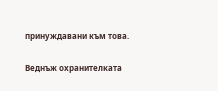принуждавани към това.

Веднъж охранителката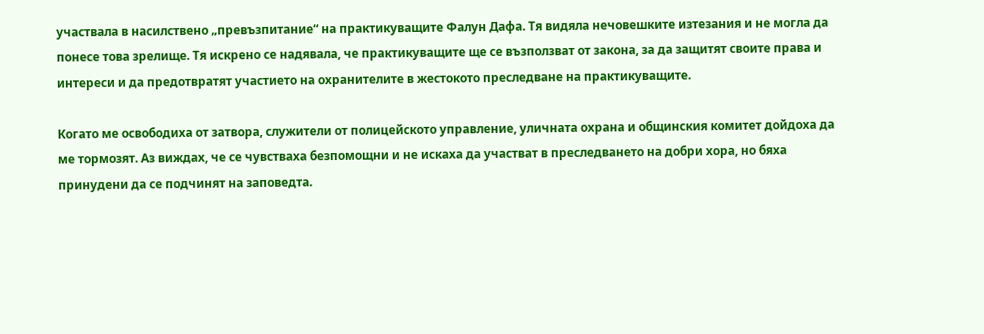участвала в насилствено „превъзпитание“ на практикуващите Фалун Дафа. Тя видяла нечовешките изтезания и не могла да понесе това зрелище. Тя искрено се надявала, че практикуващите ще се възползват от закона, за да защитят своите права и интереси и да предотвратят участието на охранителите в жестокото преследване на практикуващите.

Когато ме освободиха от затвора, служители от полицейското управление, уличната охрана и общинския комитет дойдоха да ме тормозят. Аз виждах, че се чувстваха безпомощни и не искаха да участват в преследването на добри хора, но бяха принудени да се подчинят на заповедта.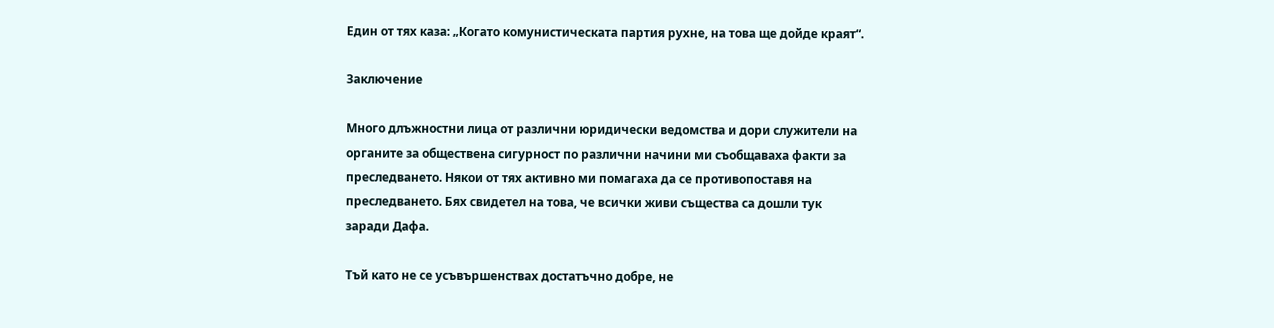Един от тях каза: „Когато комунистическата партия рухне, на това ще дойде краят“.

Заключение

Много длъжностни лица от различни юридически ведомства и дори служители на органите за обществена сигурност по различни начини ми съобщаваха факти за преследването. Някои от тях активно ми помагаха да се противопоставя на преследването. Бях свидетел на това, че всички живи същества са дошли тук заради Дафа.

Тъй като не се усъвършенствах достатъчно добре, не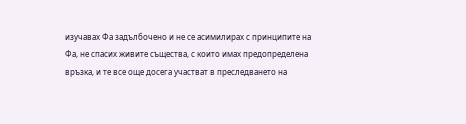изучавах Фа задълбочено и не се асимилирах с принципите на Фа, не спасих живите същества, с които имах предопределена връзка, и те все още досега участват в преследването на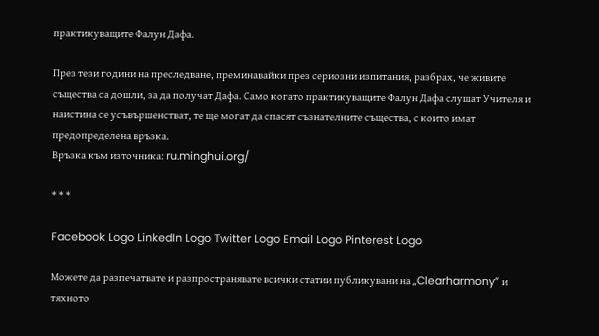практикуващите Фалун Дафа.

През тези години на преследване, преминавайки през сериозни изпитания, разбрах, че живите същества са дошли, за да получат Дафа. Само когато практикуващите Фалун Дафа слушат Учителя и наистина се усъвършенстват, те ще могат да спасят съзнателните същества, с които имат предопределена връзка.
Връзка към източника: ru.minghui.org/

* * *

Facebook Logo LinkedIn Logo Twitter Logo Email Logo Pinterest Logo

Можете да разпечатвате и разпространявате всички статии публикувани на „Clearharmony” и тяхното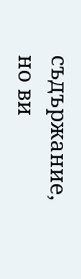съдържание, но ви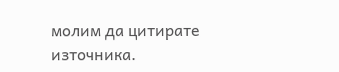молим да цитирате източника.